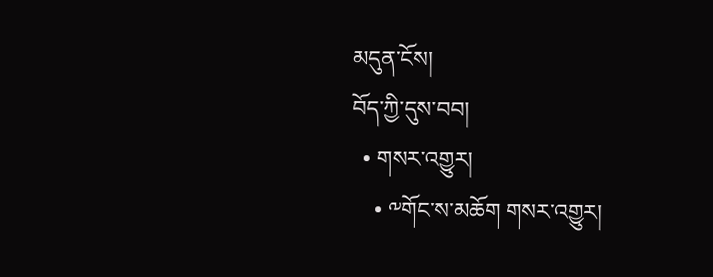མདུན་ངོས།
བོད་ཀྱི་དུས་བབ།
  • གསར་འགྱུར།
    • ༸གོང་ས་མཆོག གསར་འགྱུར།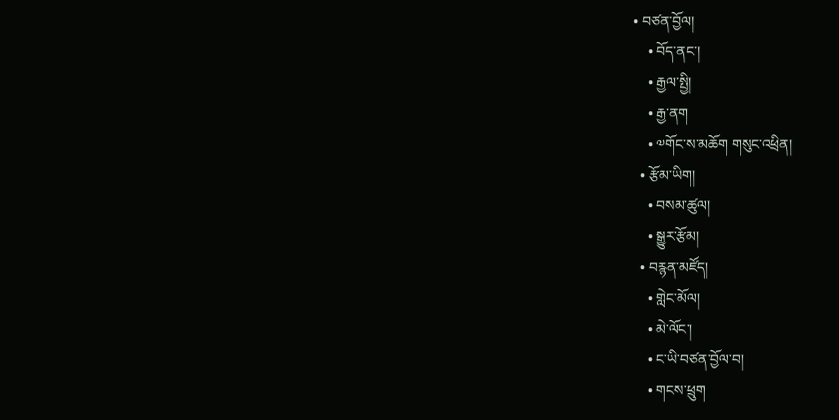• བཙན་བྱོལ།
    • བོད་ནང་།
    • རྒྱལ་སྤྱི།
    • རྒྱ་ནག
    • ༧གོང་ས་མཆོག གསུང་འཕྲིན།
  • རྩོམ་ཡིག།
    • བསམ་ཚུལ།
    • སྒྱུར་རྩོམ།
  • བརྙན་མཛོད།
    • གླེང་མོལ།
    • མེ་ལོང་།
    • ང་ཡི་བཙན་བྱོལ་བ།
    • གངས་ཕྲུག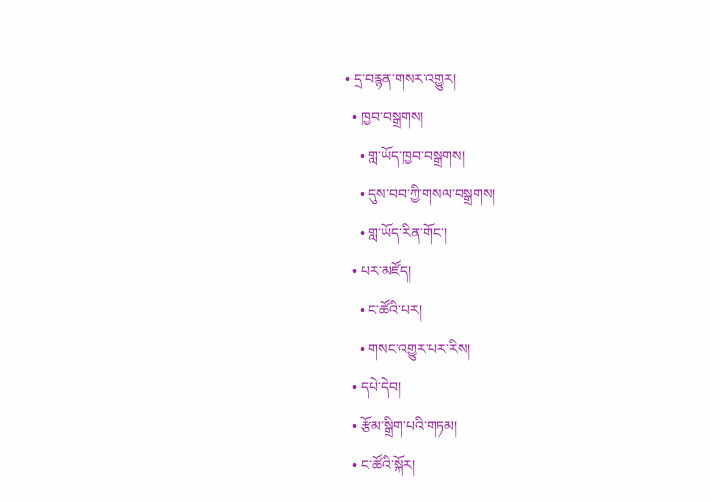• དྲ་བརྙན་གསར་འགྱུར།
  • ཁྱབ་བསྒྲགས།
    • གླ་ཡོད་ཁྱབ་བསྒྲགས།
    • དུས་བབ་ཀྱི་གསལ་བསྒྲགས།
    • གླ་ཡོད་རིན་གོང་།
  • པར་མཛོད།
    • ང་ཚོའི་པར།
    • གསང་འགྱུར་པར་རིས།
  • དཔེ་དེབ།
  • རྩོམ་སྒྲིག་པའི་གཏམ།
  • ང་ཚོའི་སྐོར།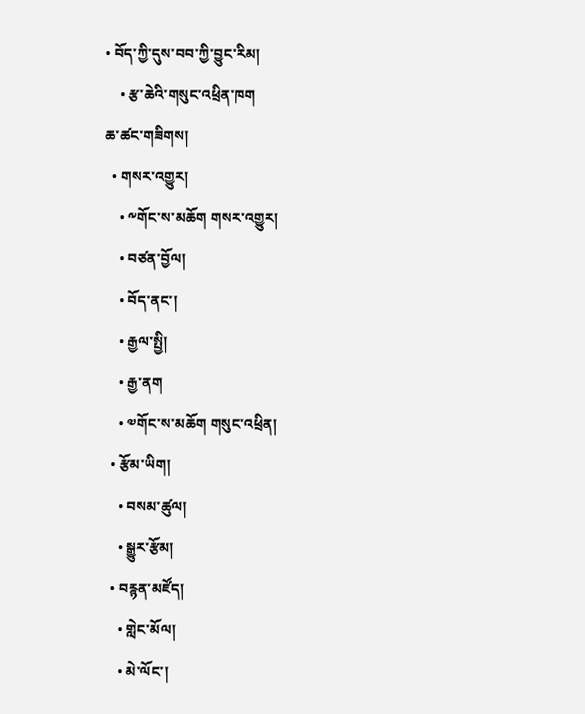• བོད་ཀྱི་དུས་བབ་ཀྱི་བྱུང་རིམ།
    • རྩ་ཆེའི་གསུང་འཕྲིན་ཁག
ཆ་ཚང་གཟིགས།
  • གསར་འགྱུར།
    • ༸གོང་ས་མཆོག གསར་འགྱུར།
    • བཙན་བྱོལ།
    • བོད་ནང་།
    • རྒྱལ་སྤྱི།
    • རྒྱ་ནག
    • ༧གོང་ས་མཆོག གསུང་འཕྲིན།
  • རྩོམ་ཡིག།
    • བསམ་ཚུལ།
    • སྒྱུར་རྩོམ།
  • བརྙན་མཛོད།
    • གླེང་མོལ།
    • མེ་ལོང་།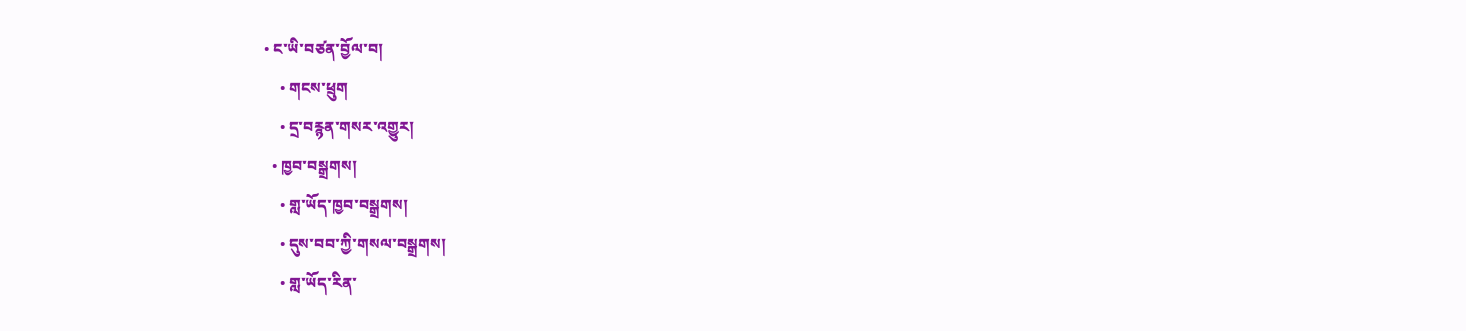• ང་ཡི་བཙན་བྱོལ་བ།
    • གངས་ཕྲུག
    • དྲ་བརྙན་གསར་འགྱུར།
  • ཁྱབ་བསྒྲགས།
    • གླ་ཡོད་ཁྱབ་བསྒྲགས།
    • དུས་བབ་ཀྱི་གསལ་བསྒྲགས།
    • གླ་ཡོད་རིན་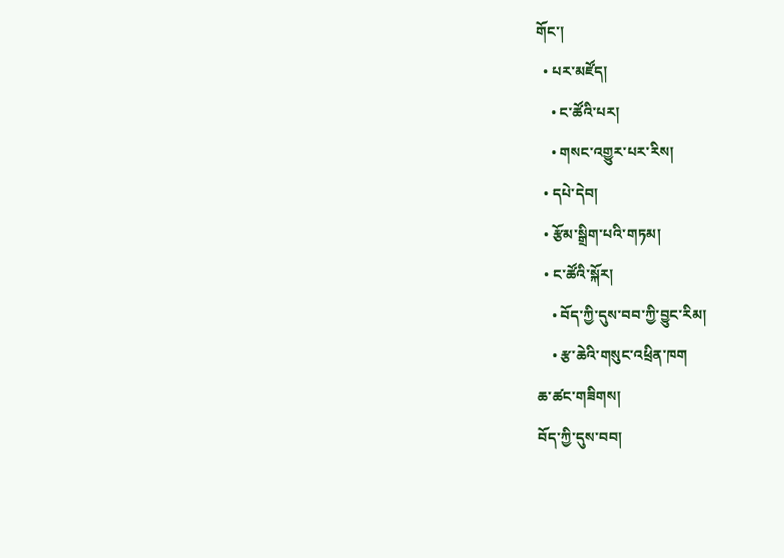གོང་།
  • པར་མཛོད།
    • ང་ཚོའི་པར།
    • གསང་འགྱུར་པར་རིས།
  • དཔེ་དེབ།
  • རྩོམ་སྒྲིག་པའི་གཏམ།
  • ང་ཚོའི་སྐོར།
    • བོད་ཀྱི་དུས་བབ་ཀྱི་བྱུང་རིམ།
    • རྩ་ཆེའི་གསུང་འཕྲིན་ཁག
ཆ་ཚང་གཟིགས།
བོད་ཀྱི་དུས་བབ།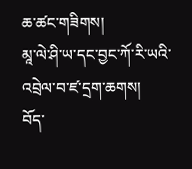ཆ་ཚང་གཟིགས།
མཱ་ལེ་ཤི་ཡ་དང་བྱང་ཀོ་རི་ཡའི་འབྲེལ་བ་ཛ་དྲག་ཆགས།
བོད་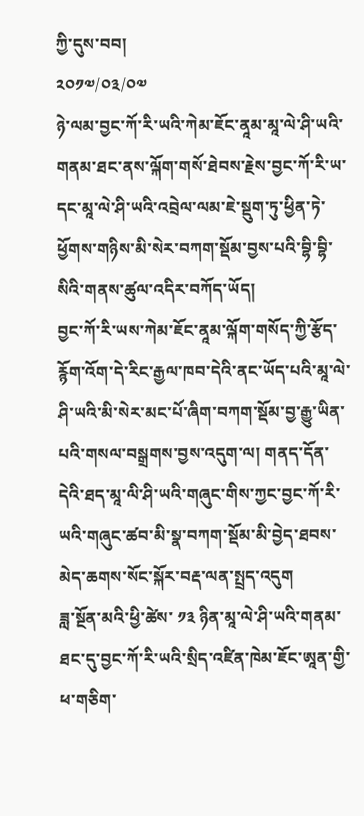ཀྱི་དུས་བབ།
༢༠༡༧/༠༣/༠༧
ཉེ་ལམ་བྱང་ཀོ་རི་ཡའི་ཀེམ་ཇོང་ནཱམ་མཱ་ལེ་ཤི་ཡའི་གནམ་ཐང་ནས་ལྐོག་གསོ་ཐེབས་རྗེས་བྱང་ཀོ་རི་ཡ་དང་མཱ་ལེ་ཤི་ཡའི་འབྲེལ་ལམ་ཇེ་སྡུག་ཏུ་ཕྱིན་ཏེ་ཕྱོགས་གཉིས་མི་སེར་བཀག་སྡོམ་བྱས་པའི་བྷི་བྷི་སིའི་གནས་ཚུལ་འདིར་བཀོད་ཡོད།
བྱང་ཀོ་རི་ཡས་ཀེམ་ཇོང་ནཱམ་ལྐོག་གསོད་ཀྱི་རྩོད་རྙོག་འོག་དེ་རིང་རྒྱལ་ཁབ་དེའི་ནང་ཡོད་པའི་མཱ་ལེ་ཤི་ཡའི་མི་སེར་མང་པོ་ཞིག་བཀག་སྡོམ་བྱ་རྒྱུ་ཡིན་པའི་གསལ་བསྒྲགས་བྱས་འདུག་ལ། གནད་དོན་དེའི་ཐད་མཱ་ལི་ཤི་ཡའི་གཞུང་གིས་ཀྱང་བྱང་ཀོ་རི་ཡའི་གཞུང་ཚབ་མི་སྣ་བཀག་སྡོམ་མི་བྱེད་ཐབས་མེད་ཆགས་སོང་སྐོར་བརྡ་ལན་སྤྲད་འདུག
ཟླ་སྔོན་མའི་ཕྱི་ཚེས་ ༡༣ ཉིན་མཱ་ལེ་ཤི་ཡའི་གནམ་ཐང་དུ་བྱང་ཀོ་རི་ཡའི་སྲིད་འཛིན་ཁེམ་ཇོང་ཨཱན་གྱི་ཕ་གཅིག་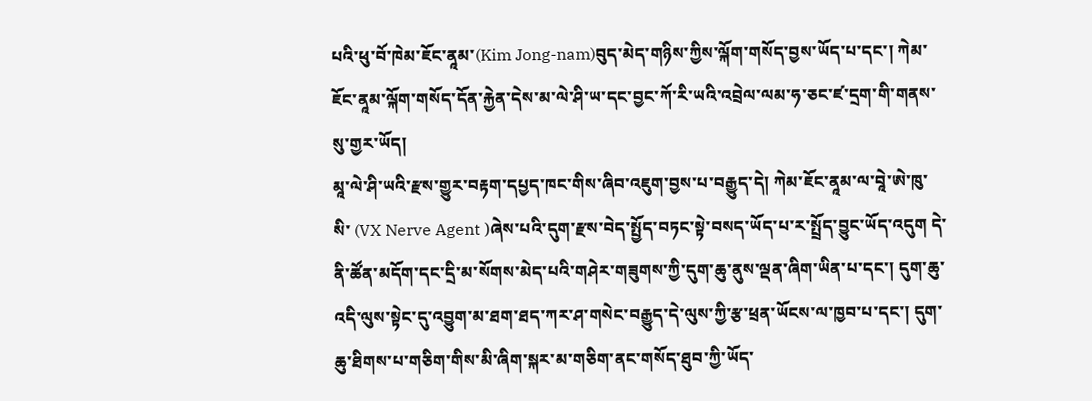པའི་ཕུ་བོ་ཁེམ་ཇོང་ནཱམ་(Kim Jong-nam)བུད་མེད་གཉིས་ཀྱིས་ལྐོག་གསོད་བྱས་ཡོད་པ་དང་། ཀེམ་ཇོང་ནཱམ་ལྐོག་གསོད་དོན་རྐྱེན་དེས་མ་ལེ་ཤི་ཡ་དང་བྱང་ཀོ་རི་ཡའི་འབྲེལ་ལམ་ཧ་ཅང་ཛ་དྲག་གི་གནས་སུ་གྱར་ཡོད།
མཱ་ལེ་ཤི་ཡའི་རྫས་གྱུར་བརྟག་དཔྱད་ཁང་གིས་ཞིབ་འཇུག་བྱས་པ་བརྒྱུད་དེ། ཀེམ་ཇོང་ནཱམ་ལ་བཱེ་ཨེ་ཁུ་སི་ (VX Nerve Agent )ཞེས་པའི་དུག་རྫས་བེད་སྤྱོད་བཏང་སྟེ་བསད་ཡོད་པ་ར་སྤྲོད་བྱུང་ཡོད་འདུག དེ་ནི་ཚོན་མདོག་དང་དྲི་མ་སོགས་མེད་པའི་གཤེར་གཟུགས་ཀྱི་དུག་ཆུ་ནུས་ལྡན་ཞིག་ཡིན་པ་དང་། དུག་ཆུ་འདི་ལུས་སྟེང་དུ་འབྱུག་མ་ཐག་ཐད་ཀར་ཤ་གསེང་བརྒྱུད་དེ་ལུས་ཀྱི་རྩ་ཕྲན་ཡོངས་ལ་ཁྱབ་པ་དང་། དུག་ཆུ་ཐིགས་པ་གཅིག་གིས་མི་ཞིག་སྐར་མ་གཅིག་ནང་གསོད་ཐུབ་ཀྱི་ཡོད་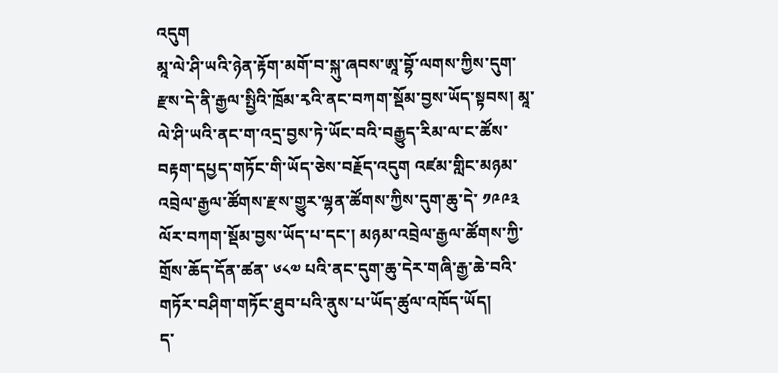འདུག
མཱ་ལེ་ཤི་ཡའི་ཉེན་རྟོག་མགོ་བ་སྐུ་ཞབས་ཨཱ་བྷོ་ལགས་ཀྱིས་དུག་རྫས་དེ་ནི་རྒྱལ་སྤྱིའི་ཁྲོམ་རྭའི་ནང་བཀག་སྡོམ་བྱས་ཡོད་སྟབས། མཱ་ལེ་ཤི་ཡའི་ནང་ག་འདྲ་བྱས་ཏེ་ཡོང་བའི་བརྒྱུད་རིམ་ལ་ང་ཚོས་བརྟག་དཔྱད་གཏོང་གི་ཡོད་ཅེས་བརྗོད་འདུག འཛམ་གླིང་མཉམ་འབྲེལ་རྒྱལ་ཚོགས་རྫས་གྱུར་ལྷན་ཚོགས་ཀྱིས་དུག་ཆུ་དེ་ ༡༩༩༣ ལོར་བཀག་སྡོམ་བྱས་ཡོད་པ་དང་། མཉམ་འབྲེལ་རྒྱལ་ཚོགས་ཀྱི་གྲོས་ཆོད་དོན་ཚན་ ༦༨༧ པའི་ནང་དུག་ཆུ་དེར་གཞི་རྒྱ་ཆེ་བའི་གཏོར་བཤིག་གཏོང་ཐུབ་པའི་ནུས་པ་ཡོད་ཚུལ་འཁོད་ཡོད།
ད་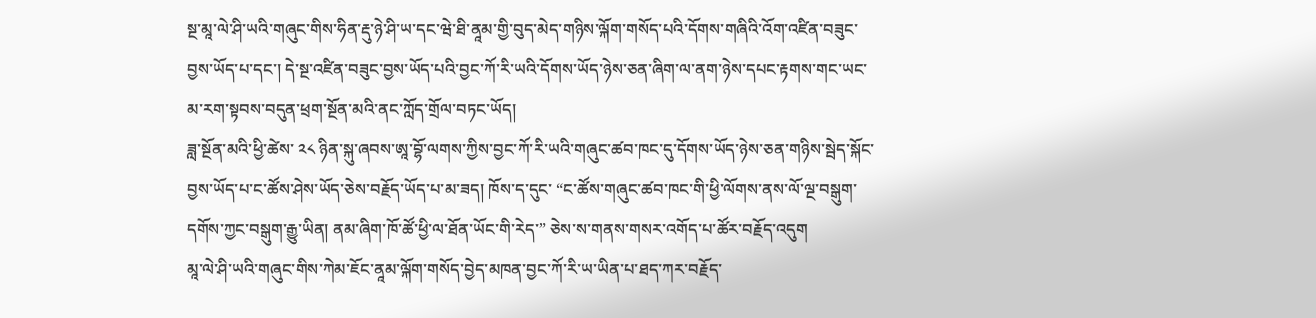སྔ་མཱ་ལེ་ཤི་ཡའི་གཞུང་གིས་ཧིན་རྡུ་ཉེ་ཤི་ཡ་དང་ཝེ་ཐི་ནཱམ་གྱི་བུད་མེད་གཉིས་ལྐོག་གསོད་པའི་དོགས་གཞིའི་འོག་འཛིན་བཟུང་བྱས་ཡོད་པ་དང་། དེ་སྔ་འཛིན་བཟུང་བྱས་ཡོད་པའི་བྱང་ཀོ་རི་ཡའི་དོགས་ཡོད་ཉེས་ཅན་ཞིག་ལ་ནག་ཉེས་དཔང་རྟགས་གང་ཡང་མ་རག་སྟབས་བདུན་ཕྲག་སྔོན་མའི་ནང་ཀློད་གྲོལ་བཏང་ཡོད།
ཟླ་སྔོན་མའི་ཕྱི་ཚེས་ ༢༨ ཉིན་སྐུ་ཞབས་ཨཱ་བྷོ་ལགས་ཀྱིས་བྱང་ཀོ་རི་ཡའི་གཞུང་ཚབ་ཁང་དུ་དོགས་ཡོད་ཉེས་ཅན་གཉིས་སྦེད་སྐོང་བྱས་ཡོད་པ་ང་ཚོས་ཤེས་ཡོད་ཅེས་བརྗོད་ཡོད་པ་མ་ཟད། ཁོས་ད་དུང་ “ང་ཚོས་གཞུང་ཚབ་ཁང་གི་ཕྱི་ལོགས་ནས་ལོ་ལྔ་བསྒུག་དགོས་ཀྱང་བསྒུག་རྒྱུ་ཡིན། ནམ་ཞིག་ཁོ་ཚོ་ཕྱི་ལ་ཐོན་ཡོང་གི་རེད་” ཅེས་ས་གནས་གསར་འགོད་པ་ཚོར་བརྗོད་འདུག
མཱ་ལེ་ཤི་ཡའི་གཞུང་གིས་ཀེམ་ཇོང་ནཱམ་ལྐོག་གསོད་བྱེད་མཁན་བྱང་ཀོ་རི་ཡ་ཡིན་པ་ཐད་ཀར་བརྗོད་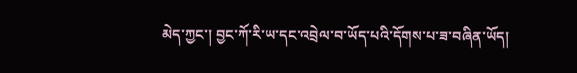མེད་ཀྱང་། བྱང་ཀོ་རི་ཡ་དང་འབྲེལ་བ་ཡོད་པའི་དོགས་པ་ཟ་བཞིན་ཡོད།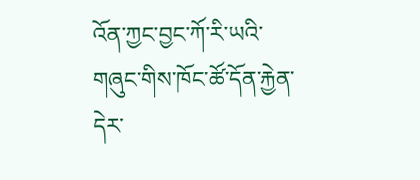འོན་ཀྱང་བྱང་ཀོ་རི་ཡའི་གཞུང་གིས་ཁོང་ཚོ་དོན་རྐྱེན་དེར་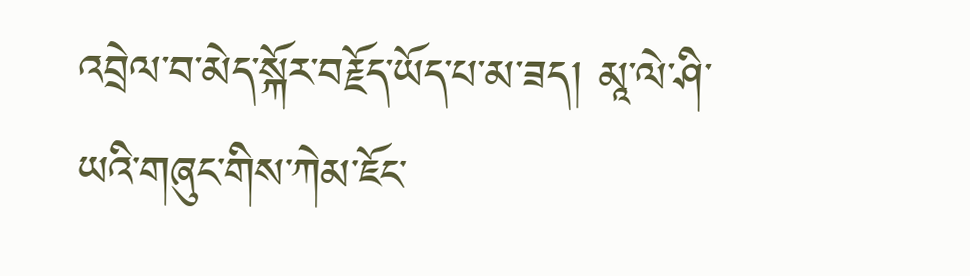འབྲེལ་བ་མེད་སྐོར་བརྗོད་ཡོད་པ་མ་ཟད། མཱ་ལེ་ཤི་ཡའི་གཞུང་གིས་ཀེམ་ཇོང་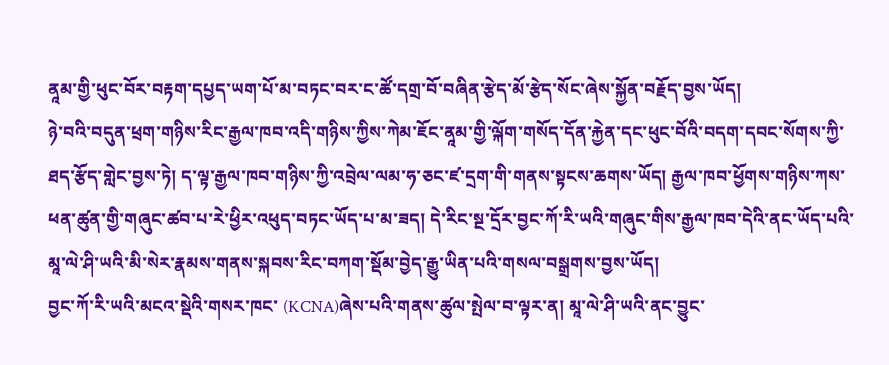ནཱམ་གྱི་ཕུང་བོར་བརྟག་དཔྱད་ཡག་པོ་མ་བཏང་བར་ང་ཚོ་དགྲ་བོ་བཞིན་རྩེད་མོ་རྩེད་སོང་ཞེས་སྐྱོན་བརྗོད་བྱས་ཡོད།
ཉེ་བའི་བདུན་ཕྲག་གཉིས་རིང་རྒྱལ་ཁབ་འདི་གཉིས་ཀྱིས་ཀེམ་ཇོང་ནཱམ་གྱི་ལྐོག་གསོད་དོན་རྐྱེན་དང་ཕུང་བོའི་བདག་དབང་སོགས་ཀྱི་ཐད་རྩོད་གླེང་བྱས་ཏེ། ད་ལྟ་རྒྱལ་ཁབ་གཉིས་ཀྱི་འབྲེལ་ལམ་ཧ་ཅང་ཛ་དྲག་གི་གནས་སྟངས་ཆགས་ཡོད། རྒྱལ་ཁབ་ཕྱོགས་གཉིས་ཀས་ཕན་ཚུན་གྱི་གཞུང་ཚབ་པ་རེ་ཕྱིར་འཕུད་བཏང་ཡོད་པ་མ་ཟད། དེ་རིང་སྔ་དྲོར་བྱང་ཀོ་རི་ཡའི་གཞུང་གིས་རྒྱལ་ཁབ་དེའི་ནང་ཡོད་པའི་མཱ་ལེ་ཤི་ཡའི་མི་སེར་རྣམས་གནས་སྐབས་རིང་བཀག་སྡོམ་བྱེད་རྒྱུ་ཡིན་པའི་གསལ་བསྒྲགས་བྱས་ཡོད།
བྱང་ཀོ་རི་ཡའི་མངའ་སྡེའི་གསར་ཁང་ (KCNA)ཞེས་པའི་གནས་ཚུལ་སྤེལ་བ་ལྟར་ན། མཱ་ལེ་ཤི་ཡའི་ནང་བྱུང་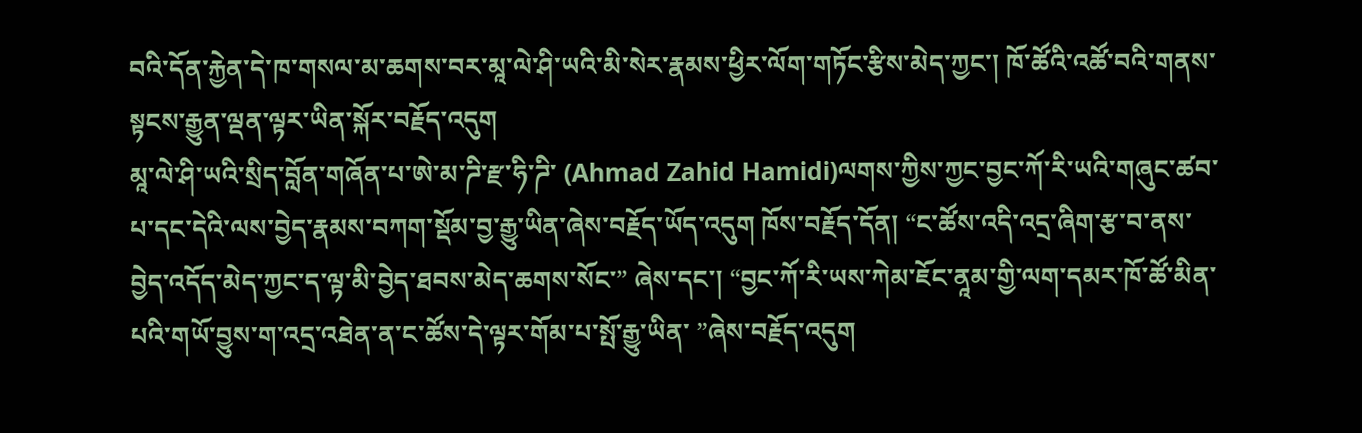བའི་དོན་རྐྱེན་དེ་ཁ་གསལ་མ་ཆགས་བར་མཱ་ལེ་ཤི་ཡའི་མི་སེར་རྣམས་ཕྱིར་ལོག་གཏོང་རྩིས་མེད་ཀྱང་། ཁོ་ཚོའི་འཚོ་བའི་གནས་སྟངས་རྒྱུན་ལྡན་ལྟར་ཡིན་སྐོར་བརྗོད་འདུག
མཱ་ལེ་ཤི་ཡའི་སྲིད་བློན་གཞོན་པ་ཨེ་མ་ཌི་རྫ་ཧི་ཌི་ (Ahmad Zahid Hamidi)ལགས་ཀྱིས་ཀྱང་བྱང་ཀོ་རི་ཡའི་གཞུང་ཚབ་པ་དང་དེའི་ལས་བྱེད་རྣམས་བཀག་སྡོམ་བྱ་རྒྱུ་ཡིན་ཞེས་བརྗོད་ཡོད་འདུག ཁོས་བརྗོད་དོན། “ང་ཚོས་འདི་འདྲ་ཞིག་རྩ་བ་ནས་བྱེད་འདོད་མེད་ཀྱང་ད་ལྟ་མི་བྱེད་ཐབས་མེད་ཆགས་སོང་” ཞེས་དང་། “བྱང་ཀོ་རི་ཡས་ཀེམ་ཇོང་ནཱམ་གྱི་ལག་དམར་ཁོ་ཚོ་མིན་པའི་གཡོ་བྱུས་ག་འདྲ་འཐེན་ན་ང་ཚོས་དེ་ལྟར་གོམ་པ་སྤོ་རྒྱུ་ཡིན་ ”ཞེས་བརྗོད་འདུག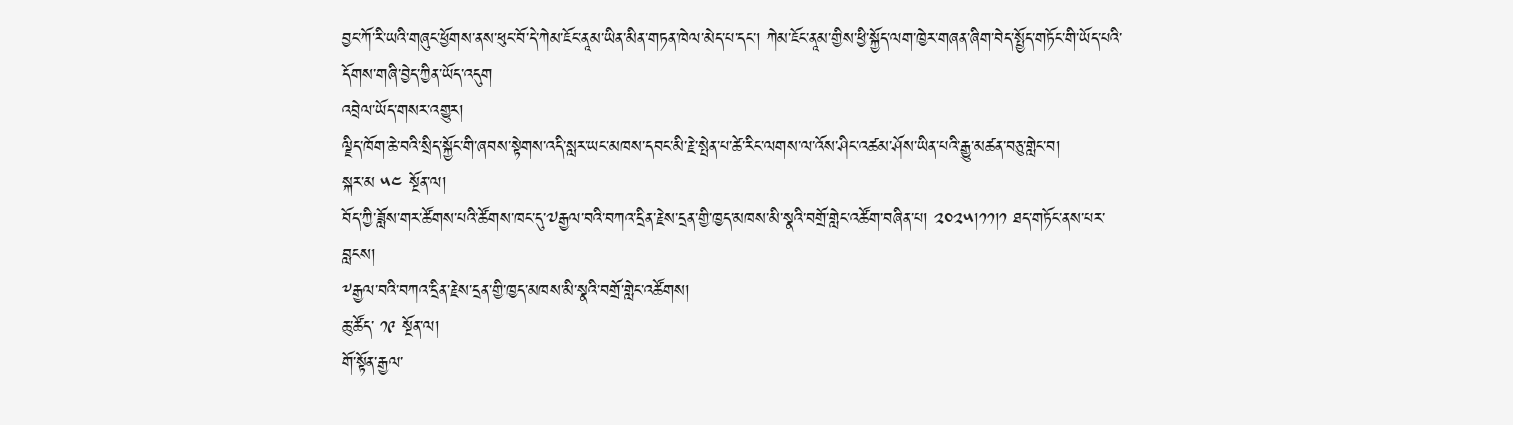བྱང་ཀོ་རི་ཡའི་གཞུང་ཕྱོགས་ནས་ཕུང་བོ་དེ་ཀེམ་ཇོང་ནཱམ་ཡིན་མིན་གཏན་ཁེལ་མེད་པ་དང་། ཀེམ་ཇོང་ནཱམ་གྱིས་ཕྱི་སྐྱོད་ལག་ཁྱེར་གཞན་ཞིག་བེད་སྤྱོད་གཏོང་གི་ཡོད་པའི་དོགས་གཞི་བྱེད་ཀྱིན་ཡོད་འདུག
འབྲེལ་ཡོད་གསར་འགྱུར།
ལྗིད་ཁོག་ཆེ་བའི་སྲིད་སྐྱོང་གི་ཞབས་སྟེགས་འདི་སླར་ཡང་མཁས་དབང་མི་རྗེ་སྤེན་པ་ཚེ་རིང་ལགས་ལ་འོས་ཤིང་འཚམ་ཤོས་ཡིན་པའི་རྒྱུ་མཚན་བཅུ་གླེང་བ།
སྐར་མ ༥༤ སྔོན་ལ།
བོད་ཀྱི་ཟློས་གར་ཚོགས་པའི་ཚོགས་ཁང་དུ་༧རྒྱལ་བའི་བཀའ་དྲིན་རྗེས་དྲན་གྱི་ཁྱད་མཁས་མི་སྣའི་བགྲོ་གླེང་འཚོག་བཞིན་པ། ༢༠༢༥།༡༡།༡ ཐད་གཏོང་ནས་པར་བླངས།
༸རྒྱལ་བའི་བཀའ་དྲིན་རྗེས་དྲན་གྱི་ཁྱད་མཁས་མི་སྣའི་བགྲོ་གླེང་འཚོགས།
ཆུ་ཚོད་ ༡༩ སྔོན་ལ།
གོ་སྟོན་རྒྱལ་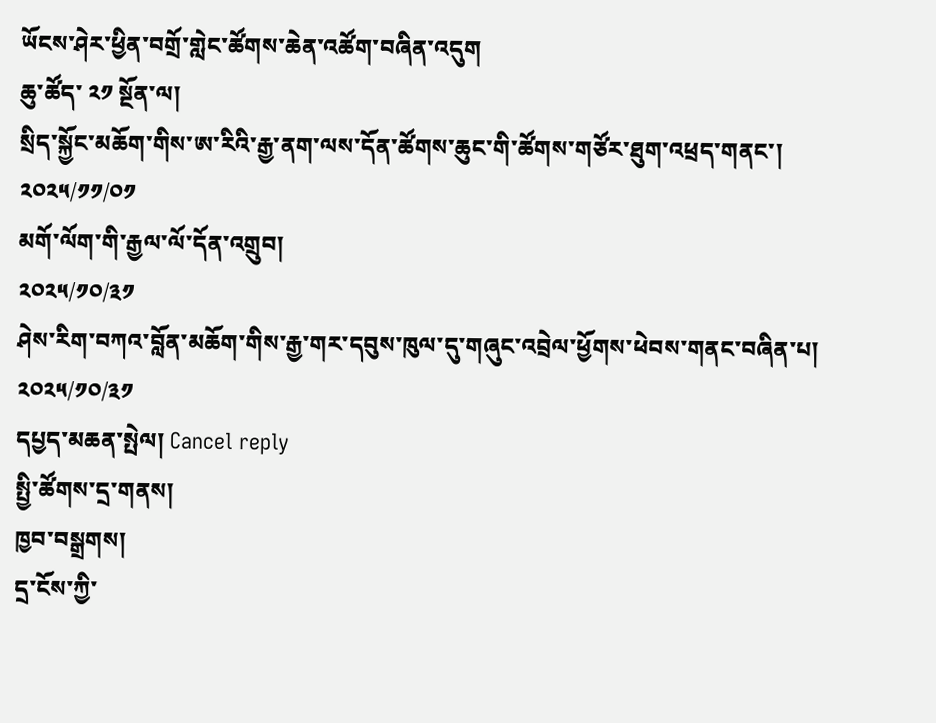ཡོངས་ཤེར་ཕྱིན་བགྲོ་གླེང་ཚོགས་ཆེན་འཚོག་བཞིན་འདུག
ཆུ་ཚོད་ ༢༡ སྔོན་ལ།
སྲིད་སྐྱོང་མཆོག་གིས་ཨ་རིའི་རྒྱ་ནག་ལས་དོན་ཚོགས་ཆུང་གི་ཚོགས་གཙོར་ཐུག་འཕྲད་གནང་།
༢༠༢༥/༡༡/༠༡
མགོ་ལོག་གི་རྒྱལ་ལོ་དོན་འགྲུབ།
༢༠༢༥/༡༠/༣༡
ཤེས་རིག་བཀའ་བློན་མཆོག་གིས་རྒྱ་གར་དབུས་ཁུལ་དུ་གཞུང་འབྲེལ་ཕྱོགས་ཕེབས་གནང་བཞིན་པ།
༢༠༢༥/༡༠/༣༡
དཔྱད་མཆན་སྤེལ། Cancel reply
སྤྱི་ཚོགས་དྲ་གནས།
ཁྱབ་བསྒྲགས།
དྲ་ངོས་ཀྱི་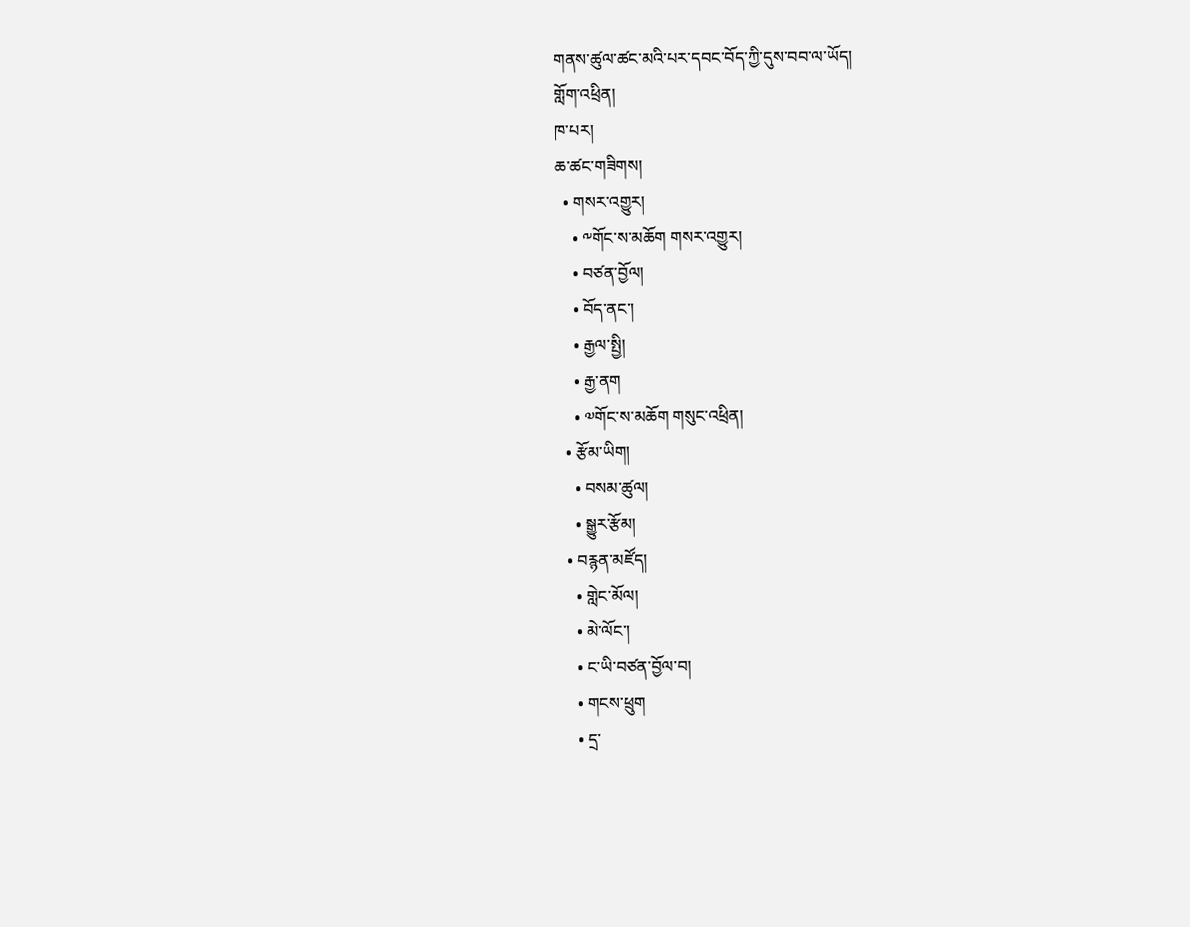གནས་ཚུལ་ཚང་མའི་པར་དབང་བོད་ཀྱི་དུས་བབ་ལ་ཡོད།
གློག་འཕྲིན།
ཁ་པར།
ཆ་ཚང་གཟིགས།
  • གསར་འགྱུར།
    • ༸གོང་ས་མཆོག གསར་འགྱུར།
    • བཙན་བྱོལ།
    • བོད་ནང་།
    • རྒྱལ་སྤྱི།
    • རྒྱ་ནག
    • ༧གོང་ས་མཆོག གསུང་འཕྲིན།
  • རྩོམ་ཡིག།
    • བསམ་ཚུལ།
    • སྒྱུར་རྩོམ།
  • བརྙན་མཛོད།
    • གླེང་མོལ།
    • མེ་ལོང་།
    • ང་ཡི་བཙན་བྱོལ་བ།
    • གངས་ཕྲུག
    • དྲ་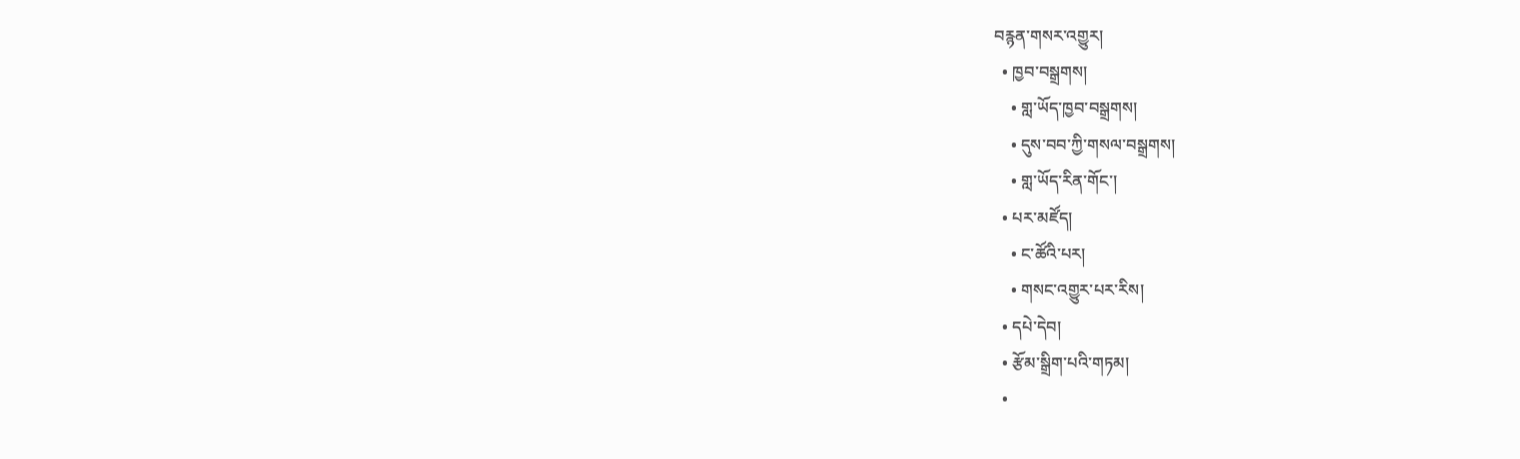བརྙན་གསར་འགྱུར།
  • ཁྱབ་བསྒྲགས།
    • གླ་ཡོད་ཁྱབ་བསྒྲགས།
    • དུས་བབ་ཀྱི་གསལ་བསྒྲགས།
    • གླ་ཡོད་རིན་གོང་།
  • པར་མཛོད།
    • ང་ཚོའི་པར།
    • གསང་འགྱུར་པར་རིས།
  • དཔེ་དེབ།
  • རྩོམ་སྒྲིག་པའི་གཏམ།
  •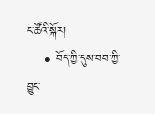ང་ཚོའི་སྐོར།
    • བོད་ཀྱི་དུས་བབ་ཀྱི་བྱུང་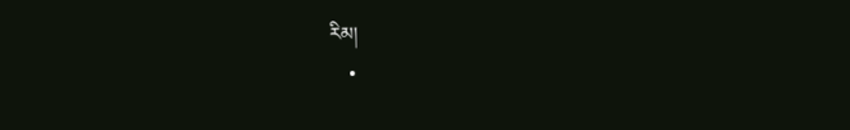རིམ།
    •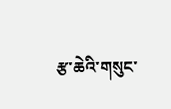རྩ་ཆེའི་གསུང་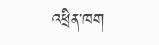འཕྲིན་ཁག